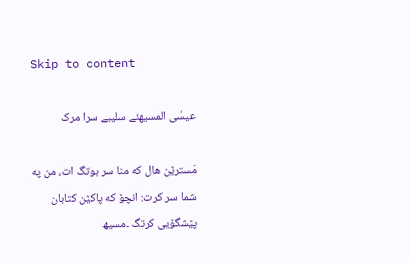Skip to content

عیسٰی المسیھئے سلیبے سرا مرک

مَسترێن هال که منا سر بوتگ ات، من په شما سر کرت: انچۆ که پاکێن کتابان پێشگۆیی کرتگ ۔مسیھ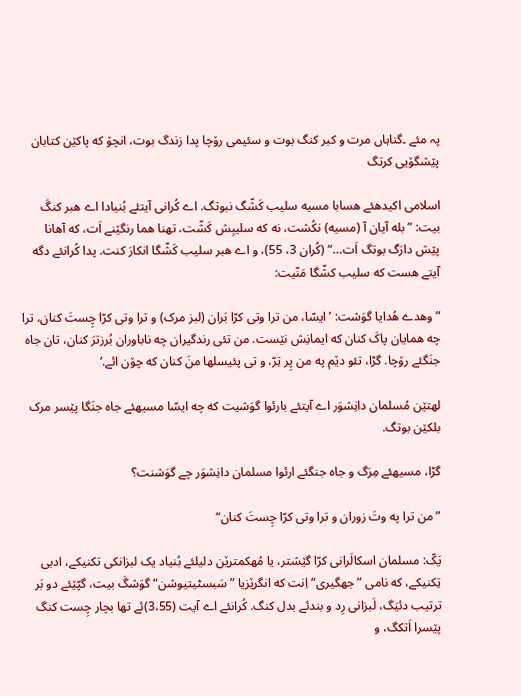پہ مئے ۔گناہاں مرت و کبر کنگ بوت و سئیمی رۆچا پدا زندگ بوت، انچۆ که پاکێن کتابان پێشگۆیی کرتگ

اسلامی اکیدهئے هسابا مسیه سلیب کَشّگ نبوتگ. اے کُرانی آیتئے بُنیادا اے هبر کنگَ بیت: ”بله آیان آ (مسیه) نکُشت، نه که سلیبِش کَشّت، تهنا هما رنگێنے اَت، که آهانا پێش دارَگ بوتگ اَت…“ (کُران 3، 55)، و اے هبر سلیب کَشّگا انکارَ کنت. پدا کُرانئے دگه آیتے هست که سلیب کشّگا مَنّیت:

”وهدے هُدایا گوَشت: ’ایسّا، من ترا وتی کرّا بَران (لبز مرک) و ترا وتی کرّا چِستَ کنان، ترا چه همایان پاکَ کنان که ایمانِش نێست. من تئی رندگیران چه ناباوران بُرزترَ کنان، تان جاه جنَگئے رۆچا. گڑا، تئو دێم په من پِر تِرّ، و تی پئیسلها منَ کنان که چۆن ائے.‘

لهتێن مُسلمان دانِشوَر اے آیتئے بارئوا گوَشیت که چه ایسّا مسیهئے جاه جنَگا پێسر مرک بلکێن بوتگ.

گڑا، مسیهئے مِرَگ و جاه جنگئے ارئوا مسلمان دانِشوَر چے گوَشنت؟

”من ترا په وتَ زوران و ترا وتی کرّا چِستَ کنان“

یَکّ: مسلمان اسکالَرانی کرّا گێشتر، یا مُهکمترێن دلیلئے بُنیاد یک لبزانکی تکنیکے، ادبی تِکنیکے، که نامی ”جهگیری“ اِنت که انگرێزیا ”سَبسٹیتیوشن“ گوَشگَ بیت، گپّێئے دو بَر ترتیب دئیَگ، لَبزانی رِد و بندئے بدل کنگ. کُرانئے اے آیت (3،55)ئے تها بچار چِست کنگ پێسرا اَتکگ، و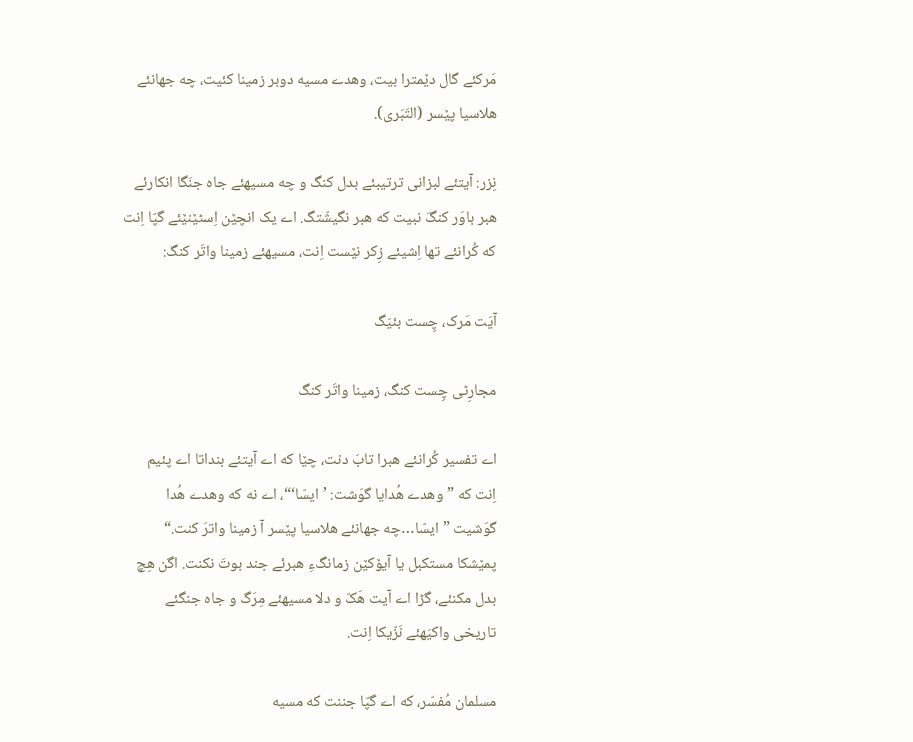مَرکئے گال دێمترا بیت، وهدے مسیه دوبر زمینا کئیت، چه جهانئے هلاسیا پێسر (التَبَری).

نِزر: آیتئے لبزانی ترتیبئے بدل کنگ و چه مسیهئے جاه جنَگا انکارئے هبر باوَر کنگَ نبیت که هبر نگیشّتگ. اے یک انچێن اِسٹێنێئے گپّا اِنت که کُرانئے تها اِشیئے زِکر نێست اِنت، مسیهئے زمینا واتَر کنگ:

آیَت مَرک، چِست بئیَگ

مجارِٹی چِست کنگ، زمینا واتَر کنگ

اے تفسیر کُرانئے هبرا تابَ دنت، چێا که اے آیتئے بنداتا اے پئیم اِنت که ”وهدے هُدایا گوَشت: ’ایسّا‘“، اے نه که وهدے هُدا گوَشیت ”ایسّا…چه جهانئے هلاسیا پێسر آ زمینا واترَ کنت.“ پمێشکا مستکبل یا آیۆکێن زمانگءِ هبرئے جند بوتَ نکنت. اگن هِچ بدل مکنئے، گڑا اے آیت هَکّ و دلا مسیهئے مِرَگ و جاه جنگئے تاریخی واکیَهئے نَزّیکا اِنت.

مسلمان مُفسّر، که اے گپّا جننت که مسیه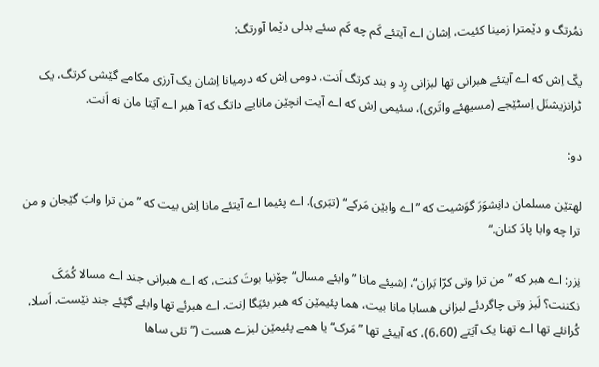نمُرتگ و دێمترا زمینا کئیت، اِشان اے آیتئے کَم چه کَم سئے بدلی دێما آورتگ:

یکّ اِش که اے آیتئے هبرانی تها لبزانی رِد و بند کرتگ اَنت. دومی اِش که درمیانا اِشان یک آرزی مکامے گێشی کرتگ، یک ٹرانزیشنَل اِسٹێجے (مسیهئے واتَری)، سئیمی اِش که اے آیت انچێن مانایے داتگ که آ هبر اے آیَتا مان نه اَنت.

دو:

لهتێن مسلمان دانِشوَرَ گوَشیت که ”اے وابێن مَرکے“ (تبَری). اے پئیما اے آیتئے مانا اِش بیت که ”من ترا وابَ گێجان و من ترا چه وابا پادَ کنان.“

نِزر: اے هبر که ”من ترا وتی کرّا بَران“، اِشیئے مانا ”وابئے مسال“ چۆنیا بوتَ کنت، که اے هبرانی جند اے مسالا کُمَکَ نکننت؟ لَبز وتی چاگردئے لبزانی هسابا مانا بیت، هما پئیمێن که هبر بئیَگا اِنت. اے هبرئے تها وابئے گپّئے جند نێست. اَسلا، کُرانئے تها اے تهنا یک آیَتے (6،60)، که آییئے تها ”مَرک“ یا همے پئیمێن لبزے هست (”تئی ساها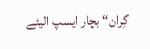گِران“ بچار ایسپ الیئے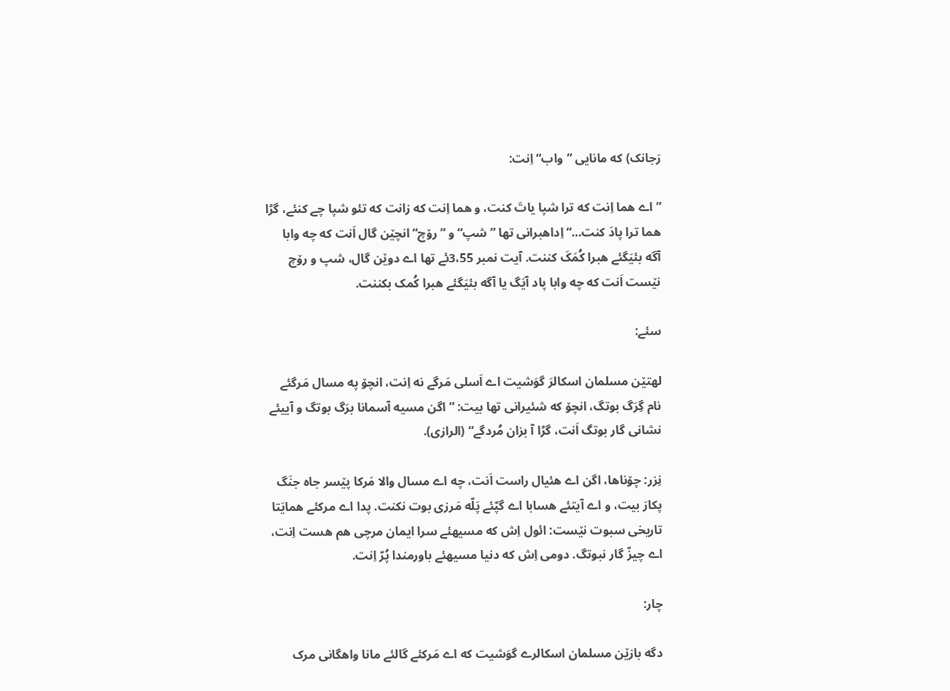رَجانک) که مانایی ”واب“ اِنت:

”اے هما اِنت که ترا شپا یاتَ کنت، و هما اِنت که زانت که تئو شپا چے کنئے، گڑا هما ترا پادَ کنت…“ اِداهبرانی تها ”شپ“ و ”رۆچ“ انچێن گال اَنت که چه وابا آگه بئیَگئے هبرا کُمَکَ کننت. آیت نمبر 3،55ئے تها اے دوێن گال، شپ و رۆچ نێست اَنت که چه وابا پاد آیَگ یا آگه بئیَگئے هبرا کُمک بکننت.

سئے:

لهتێن مسلمان اسکالرَ گوَشیت اے اَسلی مَرگے نه اِنت، انچۆ په مسال مَرگئے نام گِرَگ بوتگ، انچۆ که شئیرانی تها بیت: ”اگن مسیه آسمانا برَگ بوتگ و آییئے نشانی گار بوتگ اَنت، گڑا آ بزان مُردگے“ (الرازی).

نِزر: چۆناها، اگن اے هئیال راست اَنت، چه اے مسال والا مَرکا پێسر جاه جنَگ پکارَ بیت، و اے آیتئے هسابا اے گپّئے پَلّه مَرزی بوت نکنت. پدا اے مرکئے همایَتا تاریخی سبوت نێست: ائول اِش که مسیهئے سرا ایمان مرچی هم هست اِنت، اے چیزّ گار نبوتگ. دومی اِش که دنیا مسیهئے باورمندا پُرّ اِنت.

چار:

دگه بازێن مسلمان اسکالرے گوَشیت که اے مَرکئے گالئے مانا واهگانی مرک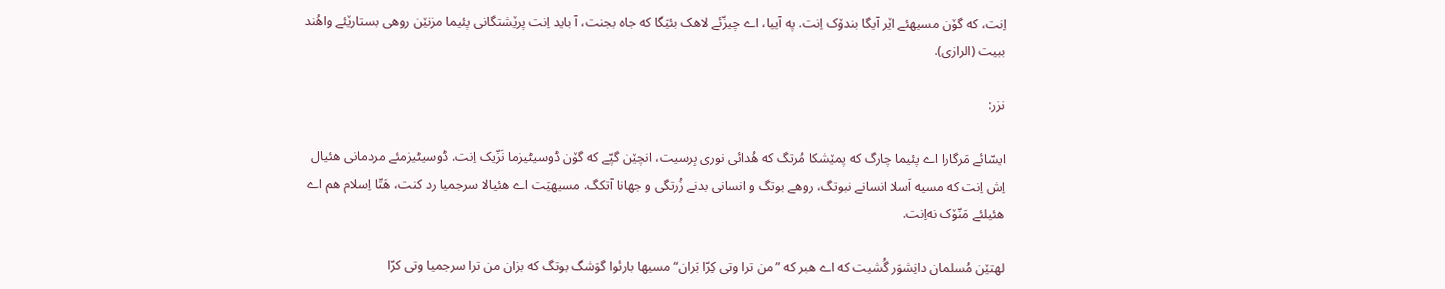اِنت، که گۆن مسیهئے اێر آیگا بندۆک اِنت. په آییا، اے چیزّئے لاهک بئیَگا که جاه بجنت، آ باید اِنت پرێشتگانی پئیما مزنێن روهی بستارێئے واهُند ببیت (الرازی).

نزر:

ایسّائے مَرگارا اے پئیما چارگ که پمێشکا مُرتگ که هُدائی نوری بِرسیت، انچێن گپّے که گۆن ڈوسیٹیزما نَزّیک اِنت. ڈوسیٹیزمئے مردمانی هئیال اِش اِنت که مسیه اَسلا انسانے نبوتگ، روهے بوتگ و انسانی بدنے زُرتگی و جهانا آتکگ. مسیهیَت اے هئیالا سرجمیا رد کنت، هَتّا اِسلام هم اے هئیلئے مَنّۆک نه‌اِنت.

لهتێن مُسلمان دانِشوَر گُشیت که اے هبر که ”من ترا وتی کِرّا بَران“ مسیها بارئوا گوَشگ بوتگ که بزان من ترا سرجمیا وتی کرّا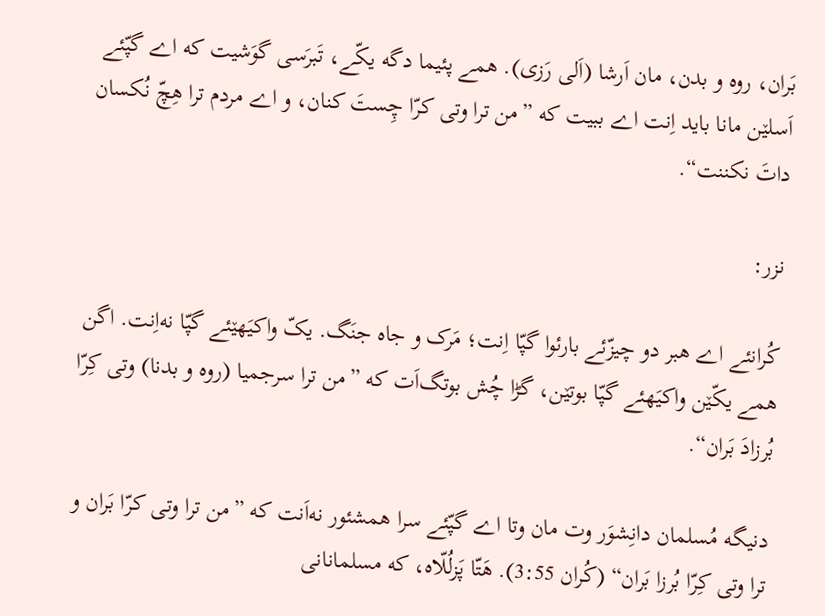بَران، روه و بدن، مان اَرشا (اَلی رَزی). همے پئیما دگه یکّے، تَبرَسی گوَشیت که اے گپّئے اَسلێن مانا باید اِنت اے ببیت که ”من ترا وتی کرّا چِستَ کنان، و اے مردم ترا هِچّ نُکسان داتَ نکننت“.

نزر:

کُرانئے اے هبر دو چیزّئے بارئوا گپّا اِنت؛ مَرک و جاه جنَگ. یکّ واکیَهێئے گپّا نه‌اِنت. اگن همے یکّێن واکیَهئے گپّا بوتێن، گڑا چُش بوتگ‌اَت که ”من ترا سرجمیا (روه و بدنا) وتی کِرّا بُرزادَ بَران“.

دنیگه مُسلمان دانِشوَر وت مان وتا اے گپّئے سرا همشئور نه‌اَنت که ”من ترا وتی کرّا بَران و ترا وتی کِرّا بُرزا بَران“ (کُران 3:55). هَتّا پَزلُلّاه، که مسلمانانی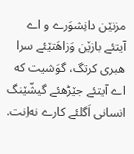مزنێن دانِشوَرے و اے آیتئے بازێن وَزاهَتێئے سرا هبری کرتگ، گوَشیت که اے آیتئے جێڑهئے گیشّێنگ انسانی اَگلئے کارے نه‌اِنت.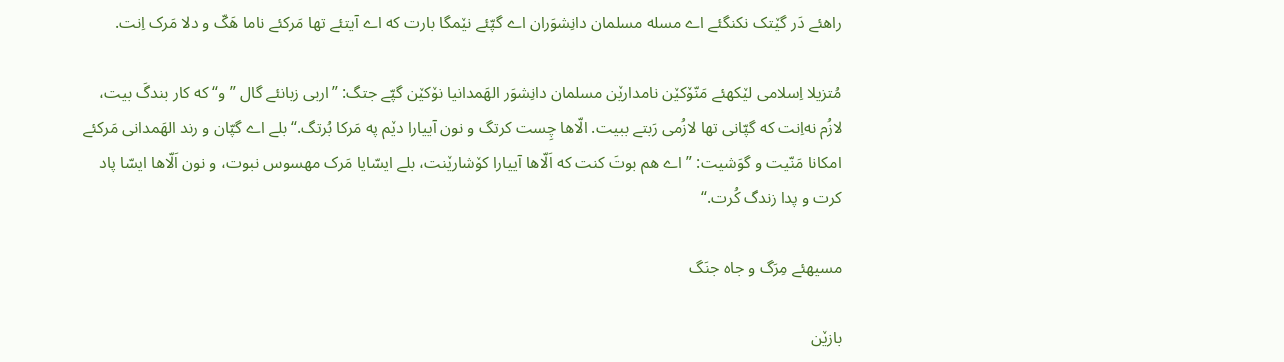راهئے دَر گێتک نکنگئے اے مسله مسلمان دانِشوَران اے گپّئے نێمگا بارت که اے آیتئے تها مَرکئے ناما هَکّ و دلا مَرک اِنت.

مُتزیلا اِسلامی لێکهئے مَنّۆکێن نامدارێن مسلمان دانِشوَر الهَمدانیا نۆکێن گپّے جتگ: ”اربی زبانئے گال ”و“ که کار بندگَ بیت، لازُم نه‌اِنت که گپّانی تها لازُمی رَبتے ببیت. الّاها چِست کرتگ و نون آییارا دێم په مَرکا بُرتگ.“ بلے اے گپّان و رند الهَمدانی مَرکئے امکانا مَنّیت و گوَشیت: ”اے هم بوتَ کنت که اَلّاها آییارا کۆشارێنت، بلے ایسّایا مَرک مهسوس نبوت، و نون اَلّاها ایسّا پاد کرت و پدا زندگ کُرت.“

مسیهئے مِرَگ و جاه جنَگ

بازێن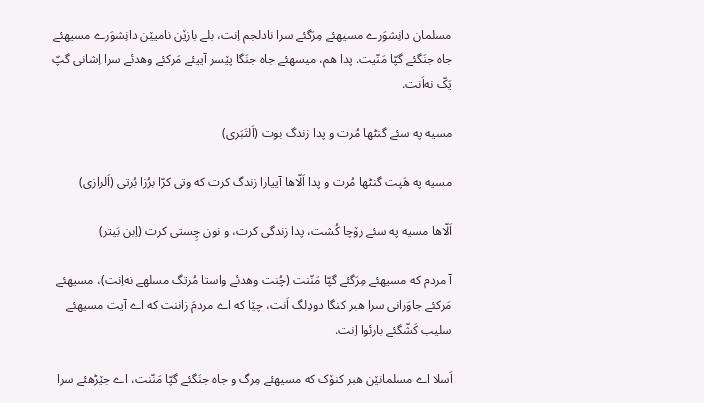مسلمان دانِشوَرے مسیهئے مِرَگئے سرا نادلجم اِنت، بلے بازێن نامیێن دانِشوَرے مسیهئے جاه جنَگئے گپّا مَنّیت. پدا هم، میسهئے جاه جنَگا پێسر آییئے مَرکئے وهدئے سرا اِشانی گپّ یَکّ نه‌اَنت.

مسیه په سئے گنٹها مُرت و پدا زندگ بوت (اَلتَبَری)

مسیه په هَپت گنٹها مُرت و پدا اَلّاها آییارا زندگ کرت که وتی کرّا برُزا بُرتی (اَلرازی)

اَلّاها مسیه په سئے رۆچا کُشت، پدا زندگی کرت، و نون چِستی کرت (اِبن بَیتر)

آ مردم که مسیهئے مِرَگئے گپّا مَنّنت (چُنت وهدئے واستا مُرتگ مسلهے نه‌اِنت)، مسیهئے مَرکئے جاوَرانی سرا هبر کنگا دودِلگ اَنت، چێا که اے مردمَ زاننت که اے آیت مسیهئے سلیب کَشّگئے بارئوا اِنت.

اَسلا اے مسلمانێن هبر کنۆک که مسیهئے مِرگ و جاه جنَگئے گپّا مَنّنت، اے جێڑهئے سرا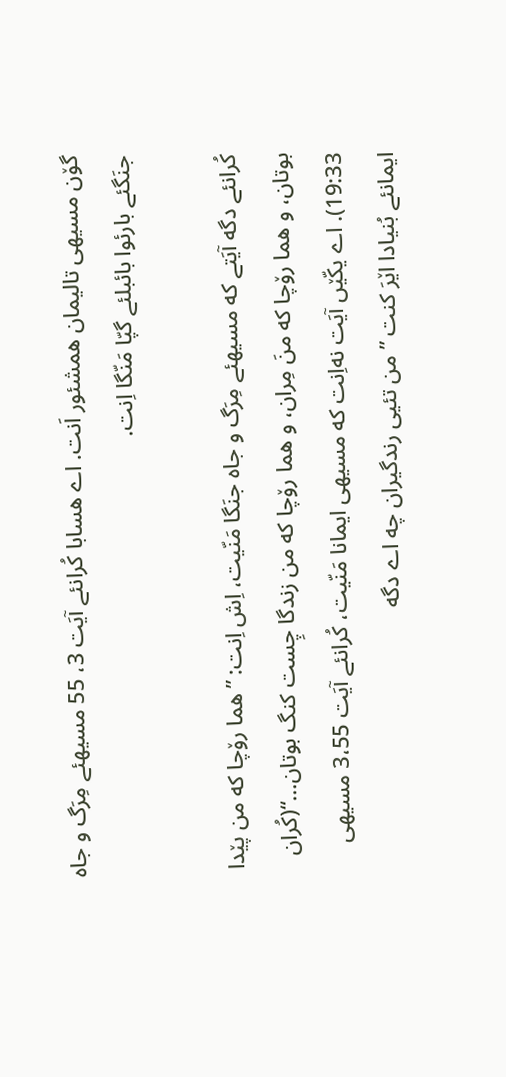گۆن مسیهی تالیمان همشئور اَنت. اے هسابا کُرانئے آیَت 3، 55 مسیهئے مِرَگ و جاه جنَگئے بارئوا بائبلئے گپّا مَنّگا اِنت.

کُرانئے دگه آیَتے که مسیهئے مِرَگ و جاه جنَگا مَنّیت، اِش اِنت: ”هما رۆچا که من پێدا بوتان، و هما رۆچا که منَ مِران، و هما رۆچا که من زندگا چِست کنگ بوتان…“(کُران 19:33). اے یکّێں آیَت نه‌اِنت که مسیهی ایمانا مَنّیت، کُرانئے آیَت 3،55 مسیهی ایمانئے بُنیادا اێرَ کنت ”من تئیی رندگیران چه اے دگه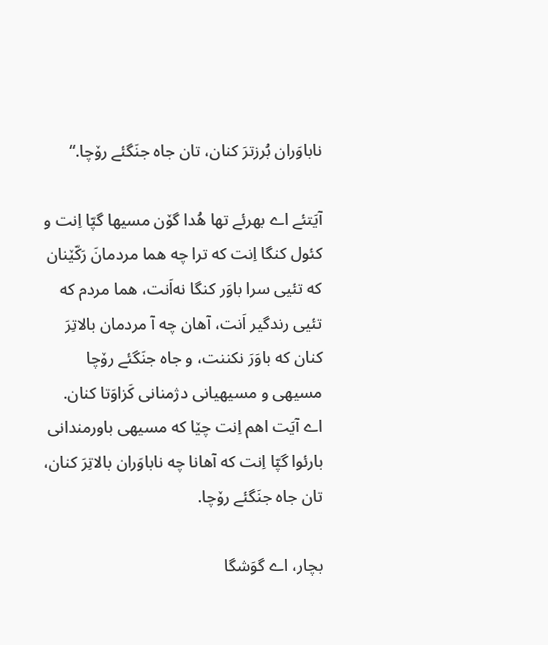ناباوَران بُرزترَ کنان، تان جاه جنَگئے رۆچا.“

آیَتئے اے بهرئے تها هُدا گۆن مسیها گپّا اِنت و کئول کنگا اِنت که ترا چه هما مردمانَ رَکّێنان که تئیی سرا باوَر کنگا نه‌اَنت، هما مردم که تئیی رندگیر اَنت، آهان چه آ مردمان بالاتِرَ کنان که باوَرَ نکننت، و جاه جنَگئے رۆچا مسیهی و مسیهیانی دژمنانی کَزاوَتا کنان. اے آیَت اهم اِنت چێا که مسیهی باورمندانی بارئوا گپّا اِنت که آهانا چه ناباوَران بالاتِرَ کنان، تان جاه جنَگئے رۆچا.

بچار، اے گوَشگا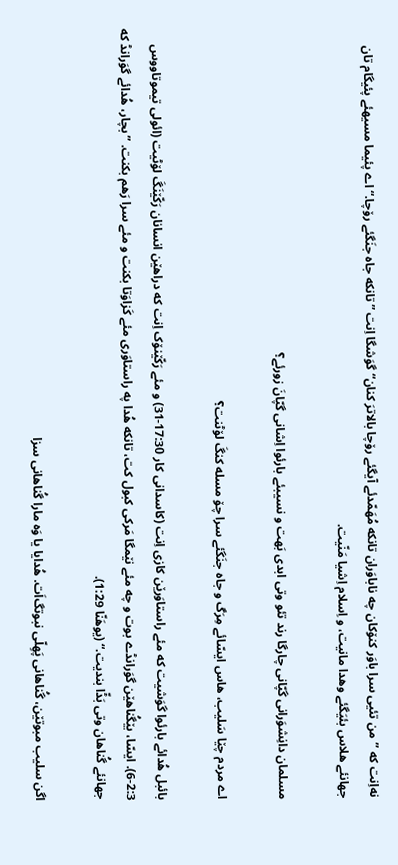نه‌اِنت که ”من تئیی سرا باوَر کنۆکان چه ناباوَران تانکه مُهَمّدئے آیگئے رۆچا بالاترَ کنان“ گوَشگا اِنت ”تانکه جاه جنَگئے رۆچا.“ اے پئیما مسیهئے پئیگام تان جهانئے هلاس بئیَگئے وهدا مانیت، و اِسلام اِشیا مَنّیت.

مسلمان دانِشوَرانی گپّانی چارگا رند تئو وتی ابدی بَهت و نسیبئے بارئوا اِشانی گپّانَ زورئے؟

اے مردم چێا سَلیب، هاس ایسّائے مِرَگ و جاه جنَگئے سرا چۆ مسله کنگَ لۆٹنت؟

بائبل هُدائے بارئوا گوَشیت که مئے راستاوَرێن کازی اِنت (کاسدانی کار 17:30-31) و مئے رَکّێنۆک اِنت که دراهێن انسانان رَکّێنَگَ لۆٹیت (ائولی تیموتاووس 2:3-6). ایسّا، بێگُناهێن گوَرانڈے بوت و چه مئے نێمگا مَرکی کبول کت، تانکه هُدا په راستاوَری مئے کَزاوَتا بکنت و مئے سرا رَهم بکنت. ”بچار، هُدائے گوَرانڈ که جهانئے گُناهان وتی بَڈّا بندیت.“ (یوهَنّا 1:29).

اگن سلیب مبوتێن، گُناهانی پَهِلّی نبوتگ‌اَت. هُدایا یا وَه مارا گُناهانی سزا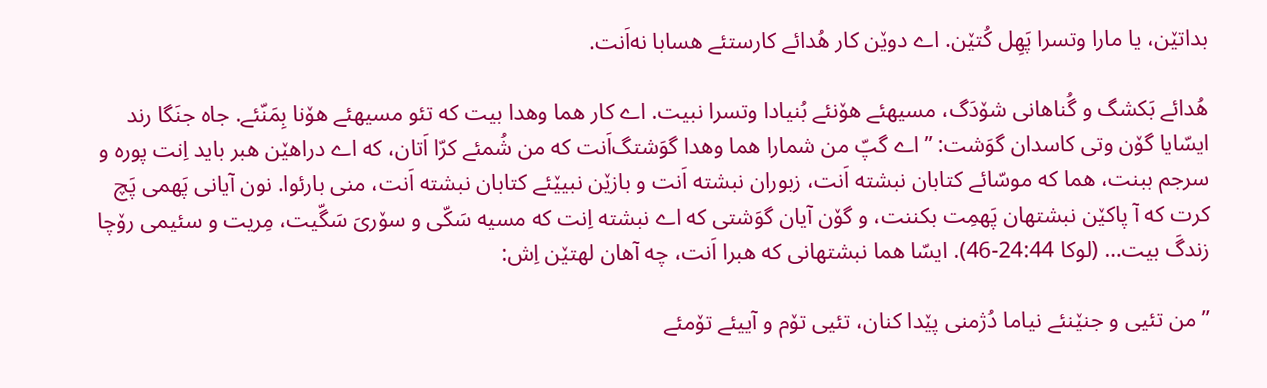بداتێن، یا مارا وتسرا پَهِل کُتێن. اے دوێن کار هُدائے کارستئے هسابا نه‌اَنت.

هُدائے بَکشگ و گُناهانی شۆدَگ، مسیهئے هۆنئے بُنیادا وتسرا نبیت. اے کار هما وهدا بیت که تئو مسیهئے هۆنا بِمَنّئے. جاه جنَگا رند ایسّایا گۆن وتی کاسدان گوَشت: ”اے گپّ من شمارا هما وهدا گوَشتگ‌اَنت که من شُمئے کرّا اَتان، که اے دراهێن هبر باید اِنت پوره و سرجم ببنت، هما که موسّائے کتابان نبشته اَنت، زبوران نبشته اَنت و بازێن نبیێئے کتابان نبشته اَنت، منی بارئوا. نون آیانی پَهمی پَچ کرت که آ پاکێن نبشتهان پَهمِت بکننت، و گۆن آیان گوَشتی که اے نبشته اِنت که مسیه سَکّی و سۆریَ سَگّیت، مِریت و سئیمی رۆچا زندگَ بیت… (لوکا 24:44-46). ایسّا هما نبشتهانی که هبرا اَنت، چه آهان لهتێن اِش:

”من تئیی و جنێنئے نیاما دُژمنی پێدا کنان، تئیی تۆم و آییئے تۆمئے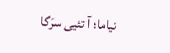نیاما؛ آ تئیی سرَگا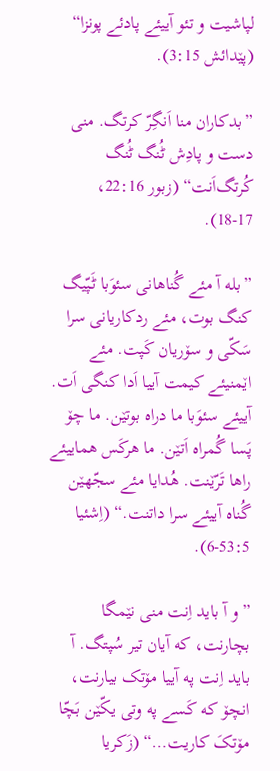لپاشیت و تئو آییئے پادئے پونزا“ (پێدائش 3:15).

”بدکاران منا اَنگِرّ کرتگ. منی دست و پادِش ٹُنگ ٹُنگ کُرتگ‌اَنت“ (زبور 22:16، 17-18).

”بله آ مئے گُناهانی سئوَبا ٹَپّیگ کنگ بوت، مئے ردکاریانی سرا سَکّی و سۆریان کَپت. مئے اێمنیئے کیمت آییا اَدا کنگی اَت. آییئے سئوَبا ما دراه بوتێن. ما چۆ پَسا گُمراه اَتێن. ما هرکَس هماییئے راها تَرّێنت. هُدایا مئے سجّهێن گُناه آییئے سرا داتنت.“ (اِشئیا 53:5-6).

”و آ باید اِنت منی نێمگا بچارنت، که آیان تیر سُپتگ. آ باید اِنت په آییا مۆتک بیارنت، انچۆ که کَسے په وتی یکّێن بَچّا مۆتکَ کاریت…“ (زَکریا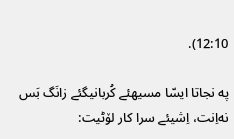12:10).

په نجاتا ایسّا مسیهئے کُربانیگئے زانَگ بَس نه‌اِنت، اِشیئے سرا کار لۆٹیت: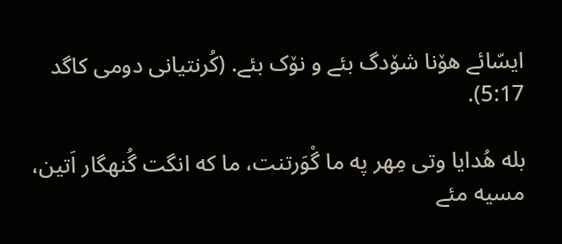ایسّائے هۆنا شۆدگ بئے و نۆک بئے. (کُرنتیانی دومی کاگد 5:17).

بله هُدایا وتی مِهر په ما گْوَرتنت، ما که انگت گُنهگار اَتین، مسیه مئے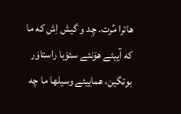هاترا مُرت. چِد و گیش اِش که ما که آییئے هۆنئے سئوَبا راستاوَر بوتگین، هماییئے وسیلها ما چه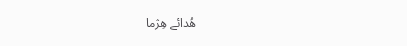هُدائے هِژما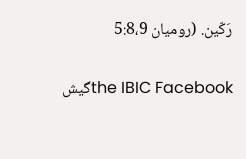رَکّین. (رومیان 5:8،9

the IBIC Facebookگیش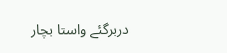دربرگئے واستا بچار